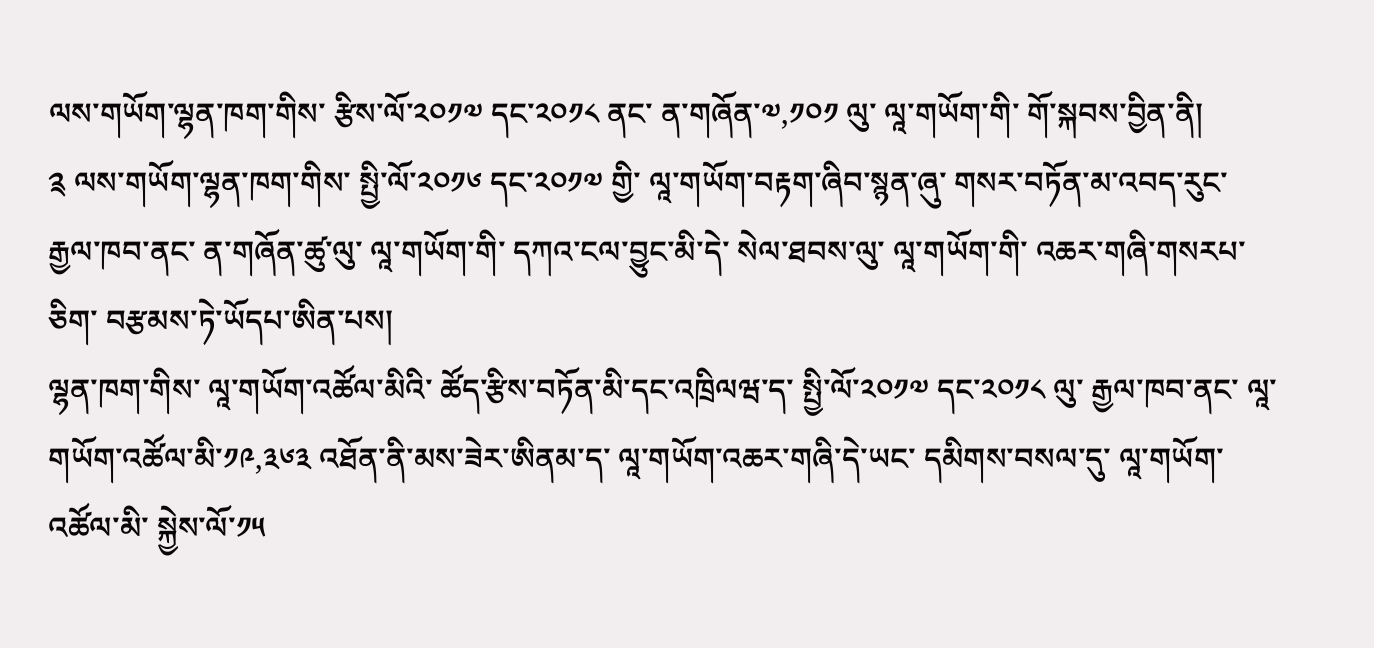ལས་གཡོག་ལྷན་ཁག་གིས་ རྩིས་ལོ་༢༠༡༧ དང་༢༠༡༨ ནང་ ན་གཞོན་༧,༡༠༡ ལུ་ ལཱ་གཡོག་གི་ གོ་སྐབས་བྱིན་ནི།
༉ ལས་གཡོག་ལྷན་ཁག་གིས་ སྤྱི་ལོ་༢༠༡༦ དང་༢༠༡༧ གྱི་ ལཱ་གཡོག་བརྟག་ཞིབ་སྙན་ཞུ་ གསར་བཏོན་མ་འབད་རུང་ རྒྱལ་ཁབ་ནང་ ན་གཞོན་ཚུ་ལུ་ ལཱ་གཡོག་གི་ དཀའ་ངལ་བྱུང་མི་དེ་ སེལ་ཐབས་ལུ་ ལཱ་གཡོག་གི་ འཆར་གཞི་གསརཔ་ཅིག་ བརྩམས་ཏེ་ཡོདཔ་ཨིན་པས།
ལྷན་ཁག་གིས་ ལཱ་གཡོག་འཚོལ་མིའི་ ཚོད་རྩིས་བཏོན་མི་དང་འཁྲིལཝ་ད་ སྤྱི་ལོ་༢༠༡༧ དང་༢༠༡༨ ལུ་ རྒྱལ་ཁབ་ནང་ ལཱ་གཡོག་འཚོལ་མི་༡༩,༣༦༣ འཐོན་ནི་མས་ཟེར་ཨིནམ་ད་ ལཱ་གཡོག་འཆར་གཞི་དེ་ཡང་ དམིགས་བསལ་དུ་ ལཱ་གཡོག་འཚོལ་མི་ སྐྱེས་ལོ་༡༥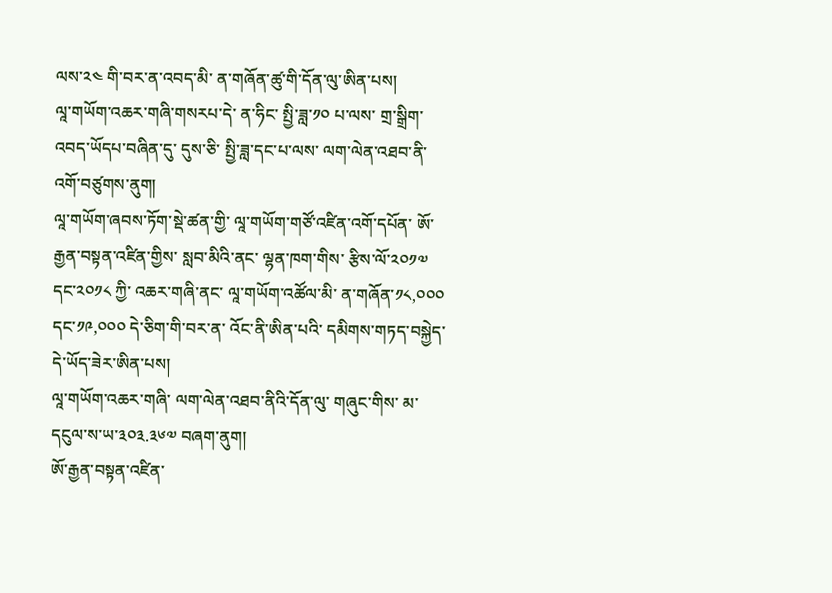ལས་༢༤ གི་བར་ན་འབད་མི་ ན་གཞོན་ཚུ་གི་དོན་ལུ་ཨིན་པས།
ལཱ་གཡོག་འཆར་གཞི་གསརཔ་དེ་ ན་ཧིང་ སྤྱི་ཟླ་༡༠ པ་ལས་ གྲ་སྒྲིག་འབད་ཡོདཔ་བཞིན་དུ་ དུས་ཅི་ སྤྱི་ཟླ་དང་པ་ལས་ ལག་ལེན་འཐབ་ནི་ འགོ་བཙུགས་ནུག།
ལཱ་གཡོག་ཞབས་ཏོག་སྡེ་ཚན་གྱི་ ལཱ་གཡོག་གཙོ་འཛིན་འགོ་དཔོན་ ཨོ་རྒྱན་བསྟན་འཛིན་གྱིས་ སླབ་མིའི་ནང་ ལྷན་ཁག་གིས་ རྩིས་ལོ་༢༠༡༧ དང་༢༠༡༨ ཀྱི་ འཆར་གཞི་ནང་ ལཱ་གཡོག་འཚོལ་མི་ ན་གཞོན་༡༨,༠༠༠ དང་༡༩,༠༠༠ དེ་ཅིག་གི་བར་ན་ འོང་ནི་ཨིན་པའི་ དམིགས་གཏད་བསྐྱེད་དེ་ཡོད་ཟེར་ཨིན་པས།
ལཱ་གཡོག་འཆར་གཞི་ ལག་ལེན་འཐབ་ནིའི་དོན་ལུ་ གཞུང་གིས་ མ་དངུལ་ས་ཡ་༣༠༣.༣༦༧ བཞག་ནུག།
ཨོ་རྒྱན་བསྟན་འཛིན་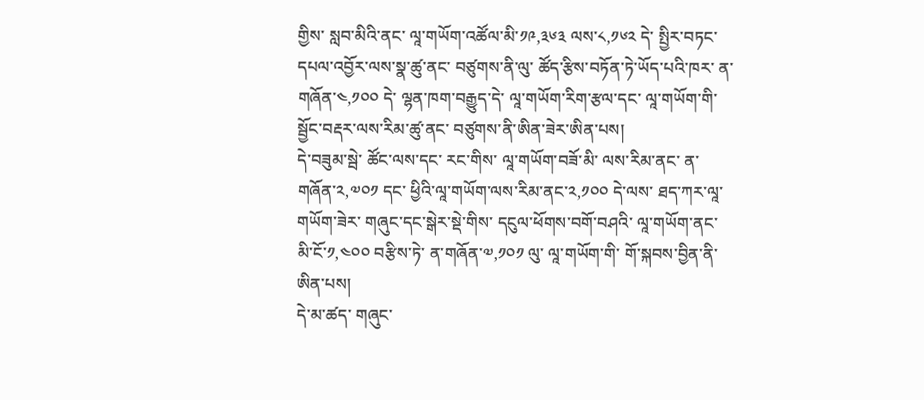གྱིས་ སླབ་མིའི་ནང་ ལཱ་གཡོག་འཚོལ་མི་༡༩,༣༦༣ ལས་༨,༡༦༢ དེ་ སྤྱིར་བཏང་དཔལ་འབྱོར་ལས་སྣ་ཚུ་ནང་ བཙུགས་ནི་ལུ་ ཚོད་རྩིས་བཏོན་ཏེ་ཡོད་པའི་ཁར་ ན་གཞོན་༤,༡༠༠ དེ་ ལྷན་ཁག་བརྒྱུད་དེ་ ལཱ་གཡོག་རིག་རྩལ་དང་ ལཱ་གཡོག་གི་ སྦྱོང་བརྡར་ལས་རིམ་ཚུ་ནང་ བཙུགས་ནི་ཨིན་ཟེར་ཨིན་པས།
དེ་བཟུམ་སྦེ་ ཚོང་ལས་དང་ རང་གིས་ ལཱ་གཡོག་བཟོ་མི་ ལས་རིམ་ནང་ ན་གཞོན་༢,༧༠༡ དང་ ཕྱིའི་ལཱ་གཡོག་ལས་རིམ་ནང་༢,༡༠༠ དེ་ལས་ ཐད་ཀར་ལཱ་གཡོག་ཟེར་ གཞུང་དང་སྒེར་སྡེ་གིས་ དངུལ་ཕོགས་བགོ་བཤའི་ ལཱ་གཡོག་ནང་ མི་ངོ་༡,༤༠༠ བརྩིས་ཏེ་ ན་གཞོན་༧,༡༠༡ ལུ་ ལཱ་གཡོག་གི་ གོ་སྐབས་བྱིན་ནི་ཨིན་པས།
དེ་མ་ཚད་ གཞུང་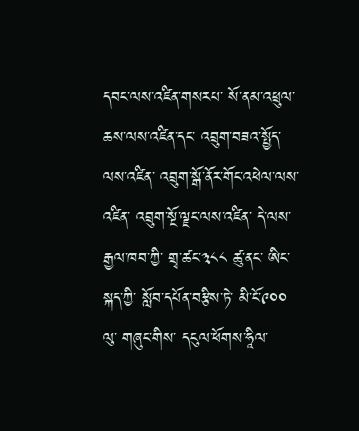དབང་ལས་འཛིན་གསརཔ་ སོ་ནམ་འཕྲུལ་ཆས་ལས་འཛིན་དང་ འབྲུག་བཟའ་སྤྱོད་ལས་འཛིན་ འབྲུག་སྒོ་ནོར་གོང་འཕེལ་ལས་འཛིན་ འབྲུག་སྔོ་ལྗང་ལས་འཛིན་ དེ་ལས་ རྒྱལ་ཁབ་ཀྱི་ གྲྭ་ཚང་༣༨༨ ཚུ་ནང་ ཨིང་སྐད་ཀྱི་ སློབ་དཔོན་བརྩིས་ཏེ་ མི་ངོ་༩༠༠ ལུ་ གཞུང་གིས་ དངུལ་ཕོགས་ཧཱིལ་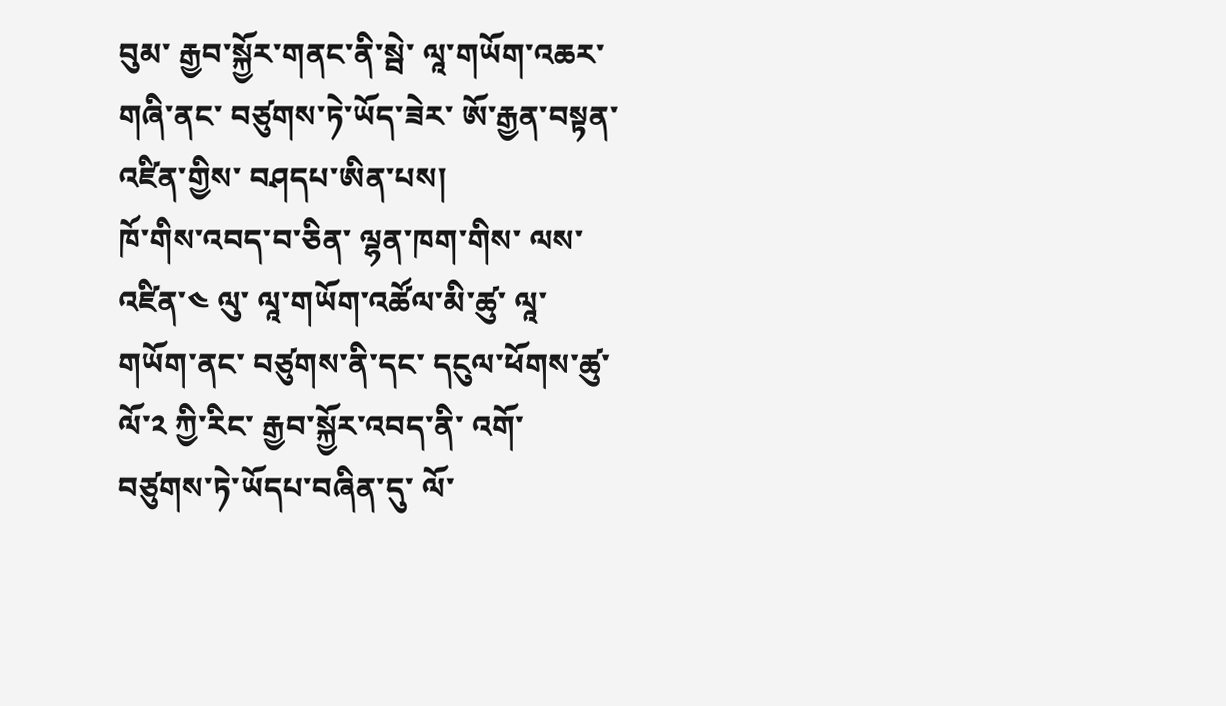བུམ་ རྒྱབ་སྐྱོར་གནང་ནི་སྦེ་ ལཱ་གཡོག་འཆར་གཞི་ནང་ བཙུགས་ཏེ་ཡོད་ཟེར་ ཨོ་རྒྱན་བསྟན་འཛིན་གྱིས་ བཤདཔ་ཨིན་པས།
ཁོ་གིས་འབད་བ་ཅིན་ ལྷན་ཁག་གིས་ ལས་འཛིན་༤ ལུ་ ལཱ་གཡོག་འཚོལ་མི་ཚུ་ ལཱ་གཡོག་ནང་ བཙུགས་ནི་དང་ དངུལ་ཕོགས་ཚུ་ ལོ་༢ ཀྱི་རིང་ རྒྱབ་སྐྱོར་འབད་ནི་ འགོ་བཙུགས་ཏེ་ཡོདཔ་བཞིན་དུ་ ལོ་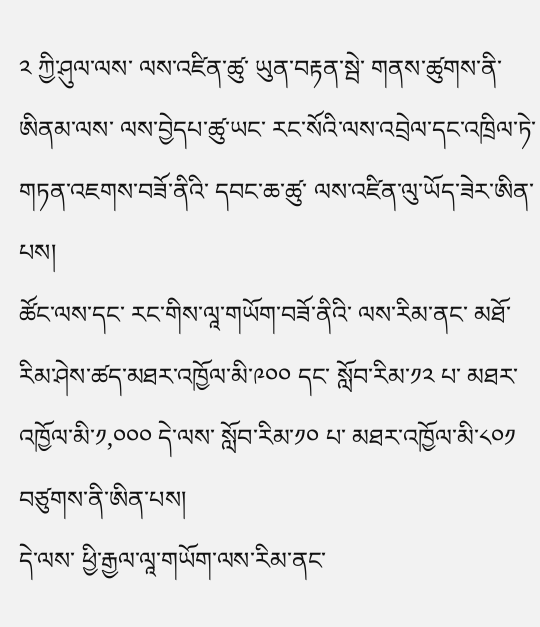༢ ཀྱི་ཤུལ་ལས་ ལས་འཛིན་ཚུ་ ཡུན་བརྟན་སྦེ་ གནས་ཚུགས་ནི་ཨིནམ་ལས་ ལས་བྱེདཔ་ཚུ་ཡང་ རང་སོའི་ལས་འབྲེལ་དང་འཁྲིལ་ཏེ་ གཏན་འཇགས་བཟོ་ནིའི་ དབང་ཆ་ཚུ་ ལས་འཛིན་ལུ་ཡོད་ཟེར་ཨིན་པས།
ཚོང་ལས་དང་ རང་གིས་ལཱ་གཡོག་བཟོ་ནིའི་ ལས་རིམ་ནང་ མཐོ་རིམ་ཤེས་ཚད་མཐར་འཁྱོལ་མི་༩༠༠ དང་ སློབ་རིམ་༡༢ པ་ མཐར་འཁྱོལ་མི་༡,༠༠༠ དེ་ལས་ སློབ་རིམ་༡༠ པ་ མཐར་འཁྱོལ་མི་༨༠༡ བཙུགས་ནི་ཨིན་པས།
དེ་ལས་ ཕྱི་རྒྱལ་ལཱ་གཡོག་ལས་རིམ་ནང་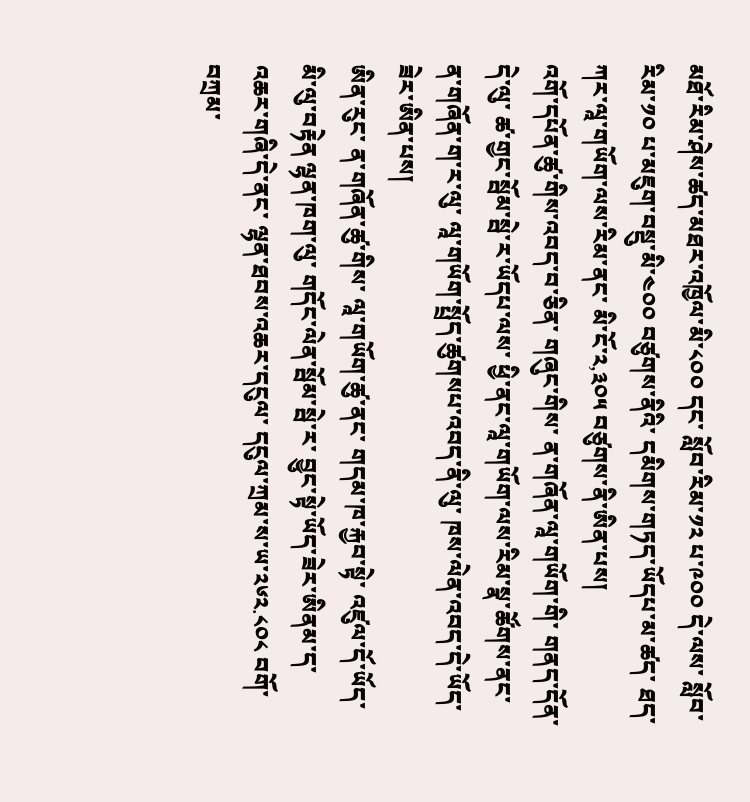མཐོ་རིམ་ཤེས་ཚད་མཐར་འཁྱོལ་མི་༨༠༠ དང་ སློབ་རིམ་༡༢ པ་༩༠༠ དེ་ལས་ སློབ་རིམ་༡༠ པ་མཇུག་བསྡུ་མི་༤༠༠ བཙུགས་ནིའི་ དམིགས་གཏད་ཡོདཔ་མ་ཚད་ ཐད་ཀར་ལཱ་གཡོག་ལས་རིམ་ནང་ མི་ངོ་༢,༣༠༥ བཙུགས་ནི་ཨིན་པས།
འགོ་དཔོན་ཚུ་གིས་འབད་བ་ཅིན་ གཞུང་གིས་ ན་གཞོན་ལཱ་གཡོག་གི་ གནད་དོན་དེ་ལུ་ ཚ་གྱང་སྦོམ་སྦེ་ར་ཡོདཔ་ལས་ ཕྱི་ནང་ལཱ་གཡོག་ལས་རིམ་སྣ་ཚོགས་ནང་ ན་གཞོན་ག་ར་ལུ་ ལཱ་གཡོག་སྤྲོད་ཚུགསཔ་འབད་ནི་ལུ་ ཁས་ལེན་འབད་དེ་ཡོད་ཟེར་ཨིན་པས།
ཨིན་རུང་ ན་གཞོན་ཚུ་གིས་ ལཱ་གཡོག་ཚུ་ནང་ གདམ་ཁ་རྐྱབ་སྟེ་ འཛུལ་དོ་ཡོད་མི་ལུ་བརྟེན ལྷན་ཁག་ལུ་ གདོང་ལེན་སྦོམ་སྦེ་ར་ བྱུང་སྟེ་ཡོད་ཟེར་ཨིནམ་ད་ འཆར་གཞི་དེ་ནང་ ལྷན་ཐབས་འཆར་དངུལ་ དངུལ་ཀྲམ་ས་ཡ་༢༦༢.༨༠༨ བགོ་བཀྲམ་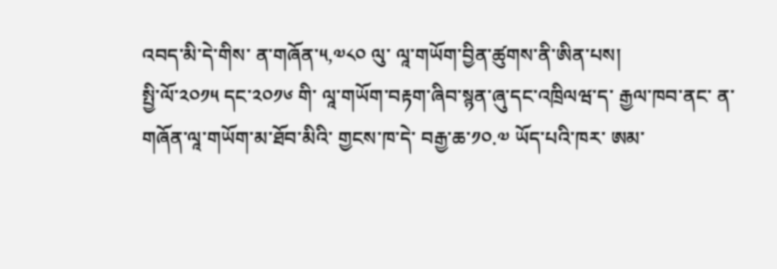འབད་མི་དེ་གིས་ ན་གཞོན་༥,༧༨༠ ལུ་ ལཱ་གཡོག་བྱིན་ཚུགས་ནི་ཨིན་པས།
སྤྱི་ལོ་༢༠༡༥ དང་༢༠༡༦ གི་ ལཱ་གཡོག་བརྟག་ཞིབ་སྙན་ཞུ་དང་འཁྲིལཝ་ད་ རྒྱལ་ཁབ་ནང་ ན་གཞོན་ལཱ་གཡོག་མ་ཐོབ་མིའི་ གྱངས་ཁ་དེ་ བརྒྱ་ཆ་༡༠.༧ ཡོད་པའི་ཁར་ ཨམ་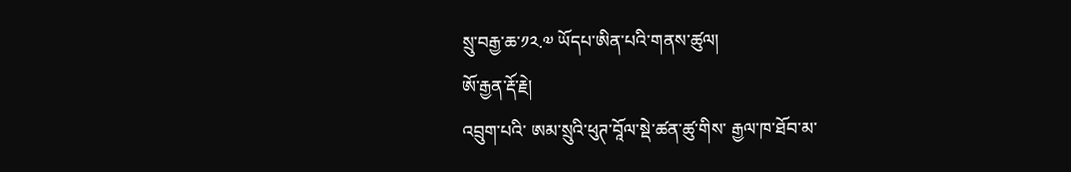སྲུ་བརྒྱ་ཆ་༡༢.༧ ཡོདཔ་ཨིན་པའི་གནས་ཚུལ།
ཨོ་རྒྱན་རྡོ་རྗེ།
འབྲུག་པའི་ ཨམ་སྲུའི་ཕུཊ་བཱོལ་སྡེ་ཚན་ཚུ་གིས་ རྒྱལ་ཁ་ཐོབ་མ་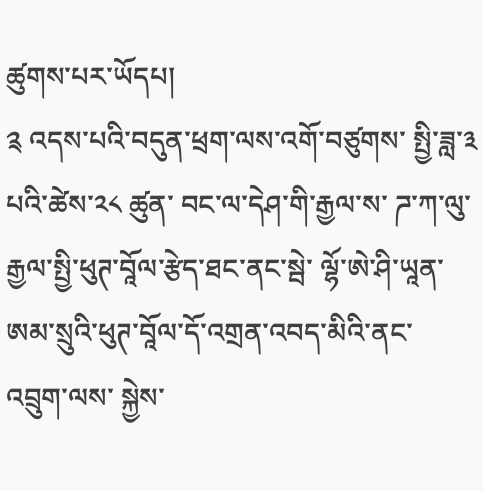ཚུགས་པར་ཡོདཔ།
༉ འདས་པའི་བདུན་ཕྲག་ལས་འགོ་བཙུགས་ སྤྱི་ཟླ་༣ པའི་ཚེས་༢༨ ཚུན་ བང་ལ་དེཤ་གི་རྒྱལ་ས་ ཌ་ཀ་ལུ་ རྒྱལ་སྤྱི་ཕུཊ་བཱོལ་རྩེད་ཐང་ནང་སྦེ་ ལྷོ་ཨེ་ཤི་ཡཱན་ ཨམ་སྲུའི་ཕུཊ་བཱོལ་དོ་འགྲན་འབད་མིའི་ནང་ འབྲུག་ལས་ སྐྱེས་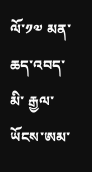ལོ་༡༧ མན་ཆད་འབད་མི་ རྒྱལ་ཡོངས་ཨམ་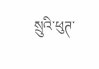སྲུའི་ཕུཊ་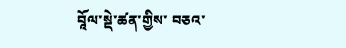བཱོལ་སྡེ་ཚན་གྱིས་ བཅའ་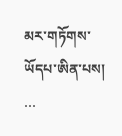མར་གཏོགས་ཡོདཔ་ཨིན་པས། …